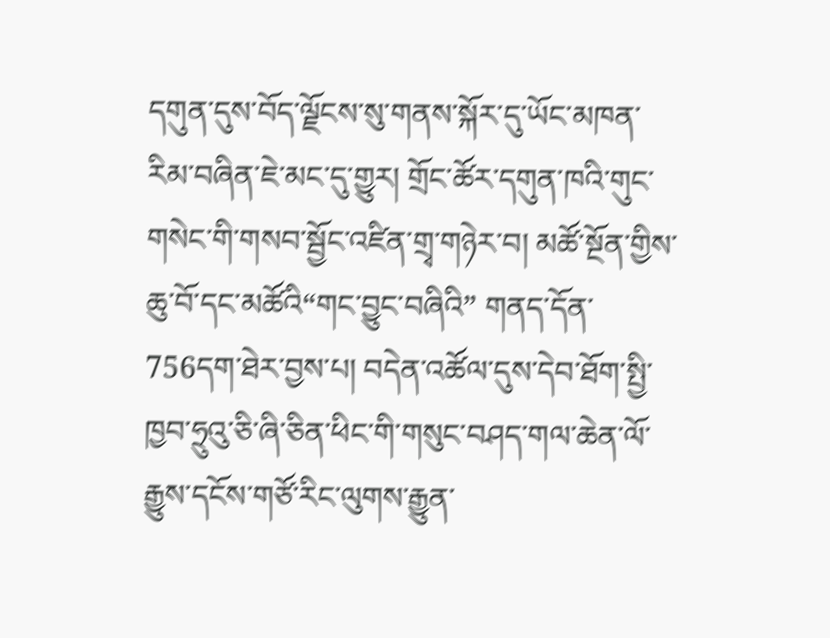དགུན་དུས་བོད་ལྗོངས་སུ་གནས་སྐོར་དུ་ཡོང་མཁན་རིམ་བཞིན་ཇེ་མང་དུ་གྱུར། གྲོང་ཚོར་དགུན་ཁའི་གུང་གསེང་གི་གསབ་སྦྱོང་འཛིན་གྲྭ་གཉེར་བ། མཚོ་སྔོན་གྱིས་ཆུ་བོ་དང་མཚོའི“གང་བྱུང་བཞིའི” གནད་དོན་756དག་ཐེར་བྱས་པ། བདེན་འཚོལ་དུས་དེབ་ཐོག་སྤྱི་ཁྱབ་ཧྲུའུ་ཅི་ཞི་ཅིན་ཕིང་གི་གསུང་བཤད་གལ་ཆེན་ལོ་རྒྱུས་དངོས་གཙོ་རིང་ལུགས་རྒྱུན་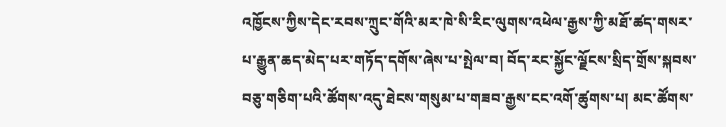འཁྱོངས་ཀྱིས་དེང་རབས་ཀྲུང་གོའི་མར་ཁེ་སི་རིང་ལུགས་འཕེལ་རྒྱས་ཀྱི་མཐོ་ཚད་གསར་པ་རྒྱུན་ཆད་མེད་པར་གཏོད་དགོས་ཞེས་པ་སྤེལ་བ། བོད་རང་སྐྱོང་ལྗོངས་སྲིད་གྲོས་སྐབས་བཅུ་གཅིག་པའི་ཚོགས་འདུ་ཐེངས་གསུམ་པ་གཟབ་རྒྱས་ངང་འགོ་ཚུགས་པ། མང་ཚོགས་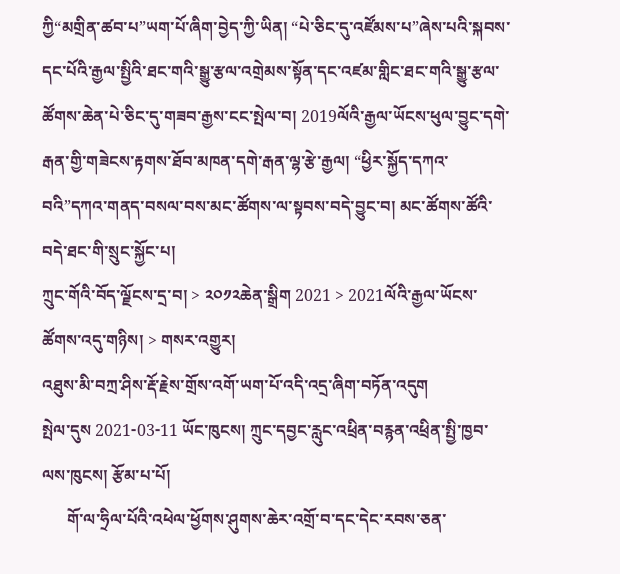ཀྱི“མགྲིན་ཚབ་པ”ཡག་པོ་ཞིག་བྱེད་ཀྱི་ཡིན། “པེ་ཅིང་དུ་འཛོམས་པ”ཞེས་པའི་སྐབས་དང་པོའི་རྒྱལ་སྤྱིའི་ཐང་གའི་སྒྱུ་རྩལ་འགྲེམས་སྟོན་དང་འཛམ་གླིང་ཐང་གའི་སྒྱུ་རྩལ་ཚོགས་ཆེན་པེ་ཅིང་དུ་གཟབ་རྒྱས་ངང་སྤེལ་བ། 2019ལོའི་རྒྱལ་ཡོངས་ཕུལ་བྱུང་དགེ་རྒན་གྱི་གཟེངས་རྟགས་ཐོབ་མཁན་དགེ་རྒན་ལྷ་རྩེ་རྒྱལ། “ཕྱིར་སྐྱོད་དཀའ་བའི”དཀའ་གནད་བསལ་བས་མང་ཚོགས་ལ་སྟབས་བདེ་བྱུང་བ། མང་ཚོགས་ཚོའི་བདེ་ཐང་གི་སྲུང་སྐྱོང་པ།
ཀྲུང་གོའི་བོད་ལྗོངས་དྲ་བ། > ༢༠༡༢ཆེན་སྒྲིག 2021 > 2021ལོའི་རྒྱལ་ཡོངས་ཚོགས་འདུ་གཉིས། > གསར་འགྱུར།
འཐུས་མི་བཀྲ་ཤིས་རྡོ་རྗེས་གྲོས་འགོ་ཡག་པོ་འདི་འདྲ་ཞིག་བཏོན་འདུག
སྤེལ་དུས 2021-03-11 ཡོང་ཁུངས། ཀྲུང་དབྱང་རླུང་འཕྲིན་བརྙན་འཕྲིན་སྤྱི་ཁྱབ་ལས་ཁུངས། རྩོམ་པ་པོ།
      གོ་ལ་ཧྲིལ་པོའི་འཕེལ་ཕྱོགས་ཤུགས་ཆེར་འགྲོ་བ་དང་དེང་རབས་ཅན་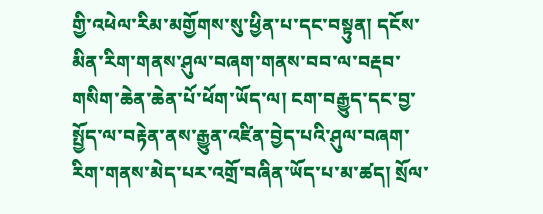གྱི་འཕེལ་རིམ་མགྱོགས་སུ་ཕྱིན་པ་དང་བསྟུན། དངོས་མིན་རིག་གནས་ཤུལ་བཞག་གནས་བབ་ལ་བརྡབ་གསིག་ཆེན་ཆེན་པོ་ཕོག་ཡོད་ལ། ངག་བརྒྱུད་དང་བྱ་སྤྱོད་ལ་བརྟེན་ནས་རྒྱུན་འཛིན་བྱེད་པའི་ཤུལ་བཞག་རིག་གནས་མེད་པར་འགྲོ་བཞིན་ཡོད་པ་མ་ཚད། སྲོལ་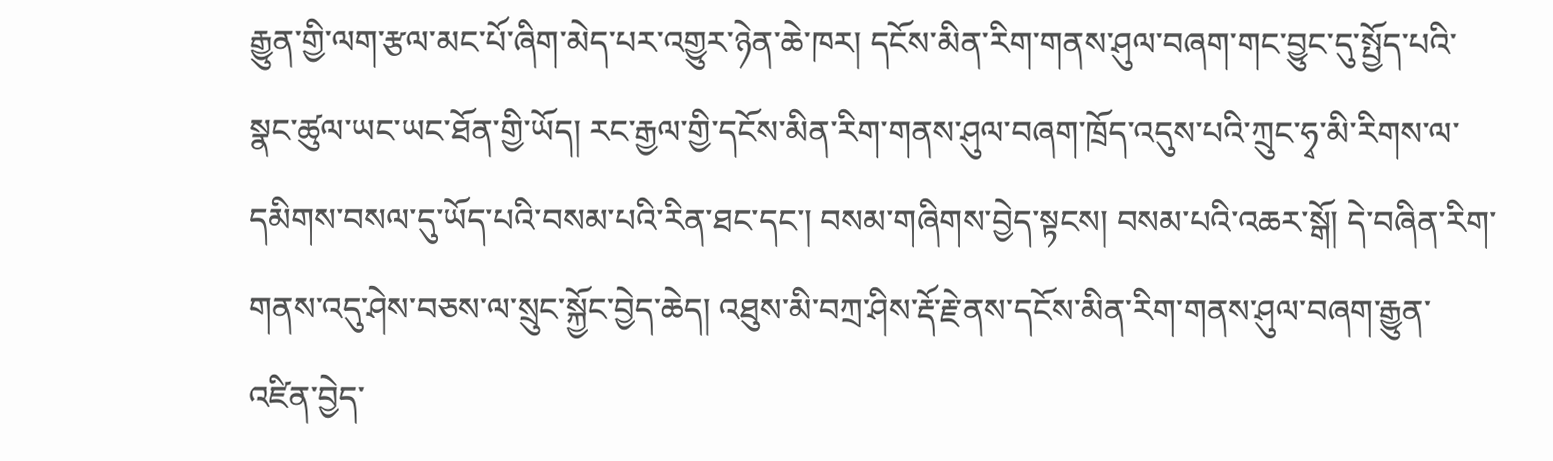རྒྱུན་གྱི་ལག་རྩལ་མང་པོ་ཞིག་མེད་པར་འགྱུར་ཉེན་ཆེ་ཁར། དངོས་མིན་རིག་གནས་ཤུལ་བཞག་གང་བྱུང་དུ་སྤྱོད་པའི་སྣང་ཚུལ་ཡང་ཡང་ཐོན་གྱི་ཡོད། རང་རྒྱལ་གྱི་དངོས་མིན་རིག་གནས་ཤུལ་བཞག་ཁྲོད་འདུས་པའི་ཀྲུང་ཧྭ་མི་རིགས་ལ་དམིགས་བསལ་དུ་ཡོད་པའི་བསམ་པའི་རིན་ཐང་དང་། བསམ་གཞིགས་བྱེད་སྟངས། བསམ་པའི་འཆར་སྒོ། དེ་བཞིན་རིག་གནས་འདུ་ཤེས་བཅས་ལ་སྲུང་སྐྱོང་བྱེད་ཆེད། འཐུས་མི་བཀྲ་ཤིས་རྡོ་རྗེ་ནས་དངོས་མིན་རིག་གནས་ཤུལ་བཞག་རྒྱུན་འཛིན་བྱེད་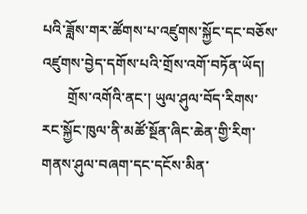པའི་ཟློས་གར་ཚོགས་པ་འཛུགས་སྐྱོང་དང་བཅོས་འཛུགས་བྱེད་དགོས་པའི་གྲོས་འགོ་བཏོན་ཡོད།
       གྲོས་འགོའི་ནང་། ཡུལ་ཤུལ་བོད་རིགས་རང་སྐྱོང་ཁུལ་ནི་མཚོ་སྔོན་ཞིང་ཆེན་གྱི་རིག་གནས་ཤུལ་བཞག་དང་དངོས་མིན་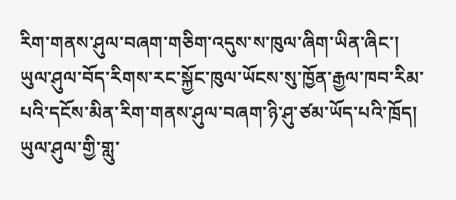རིག་གནས་ཤུལ་བཞག་གཅིག་འདུས་ས་ཁུལ་ཞིག་ཡིན་ཞིང་། ཡུལ་ཤུལ་བོད་རིགས་རང་སྐྱོང་ཁུལ་ཡོངས་སུ་ཁྱོན་རྒྱལ་ཁབ་རིམ་པའི་དངོས་མིན་རིག་གནས་ཤུལ་བཞག་ཉི་ཤུ་ཙམ་ཡོད་པའི་ཁྲོད། ཡུལ་ཤུལ་གྱི་གླུ་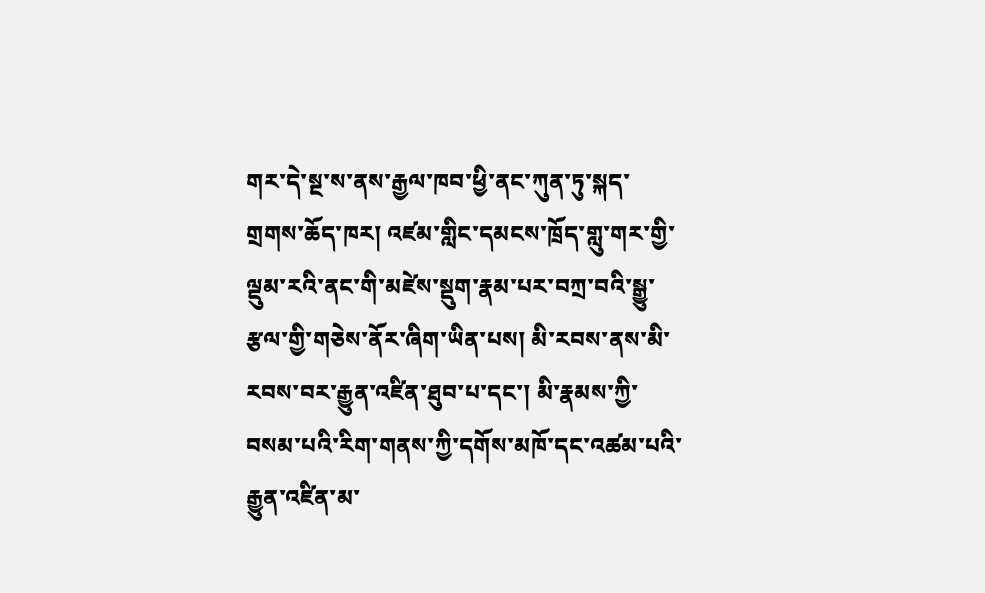གར་དེ་སྔ་ས་ནས་རྒྱལ་ཁབ་ཕྱི་ནང་ཀུན་ཏུ་སྐད་གྲགས་ཆོད་ཁར། འཛམ་གླིང་དམངས་ཁྲོད་གླུ་གར་གྱི་ལྡུམ་རའི་ནང་གི་མཛེས་སྡུག་རྣམ་པར་བཀྲ་བའི་སྒྱུ་རྩལ་གྱི་གཅེས་ནོར་ཞིག་ཡིན་པས། མི་རབས་ནས་མི་རབས་བར་རྒྱུན་འཛིན་ཐུབ་པ་དང་། མི་རྣམས་ཀྱི་བསམ་པའི་རིག་གནས་ཀྱི་དགོས་མཁོ་དང་འཚམ་པའི་རྒྱུན་འཛིན་མ་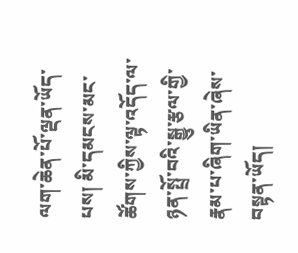ལག་ཆེན་པོ་ལྡན་ཡོད་པས། མི་དམངས་མང་ཚོགས་ཀྱིས་ལྟ་འདོད་ལ་ཉན་སྤྲོ་བའི་སྒྱུ་རྩལ་གྱི་རྣམ་པ་ཞིག་ཡིན་ཞེས་བསྟན་ཡོད།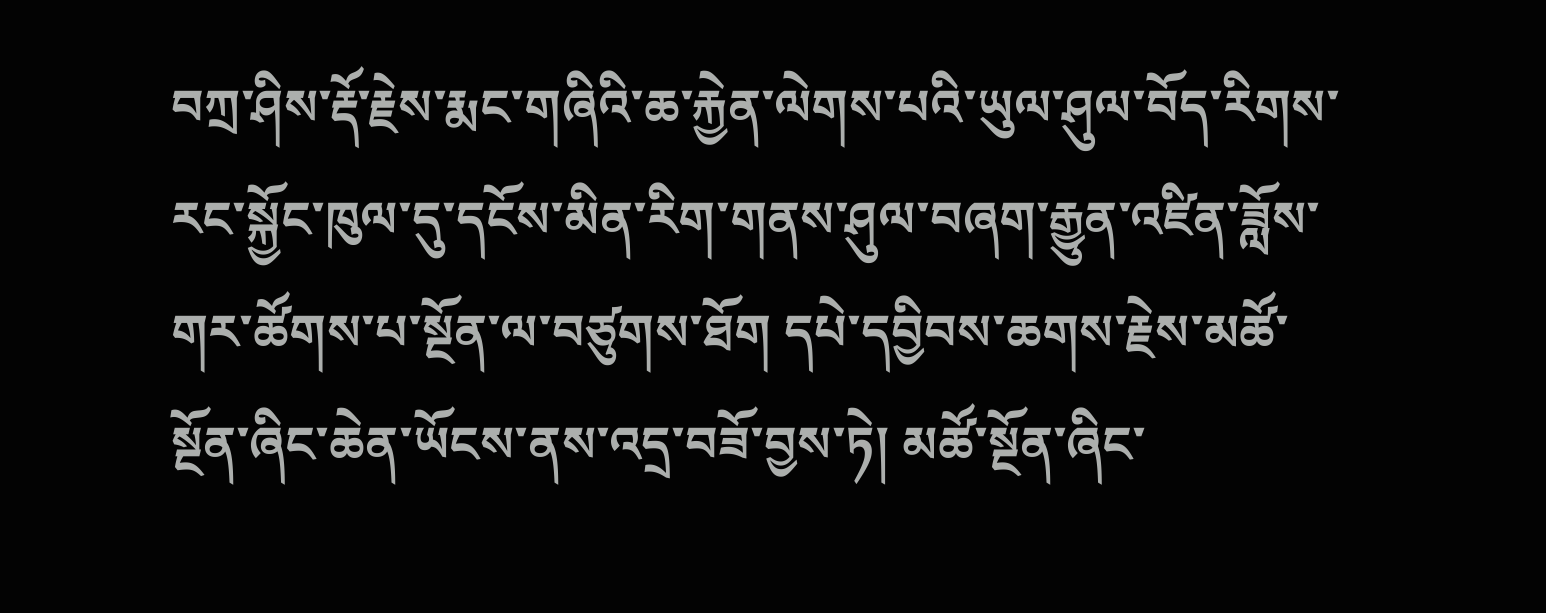བཀྲ་ཤིས་རྡོ་རྗེས་རྨང་གཞིའི་ཆ་རྐྱེན་ལེགས་པའི་ཡུལ་ཤུལ་བོད་རིགས་རང་སྐྱོང་ཁུལ་དུ་དངོས་མིན་རིག་གནས་ཤུལ་བཞག་རྒྱུན་འཛིན་ཟློས་གར་ཚོགས་པ་སྔོན་ལ་བཙུགས་ཐོག དཔེ་དབྱིབས་ཆགས་རྗེས་མཚོ་སྔོན་ཞིང་ཆེན་ཡོངས་ནས་འདྲ་བཟོ་བྱས་ཏེ། མཚོ་སྔོན་ཞིང་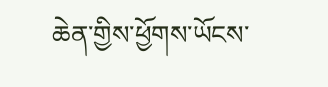ཆེན་གྱིས་ཕྱོགས་ཡོངས་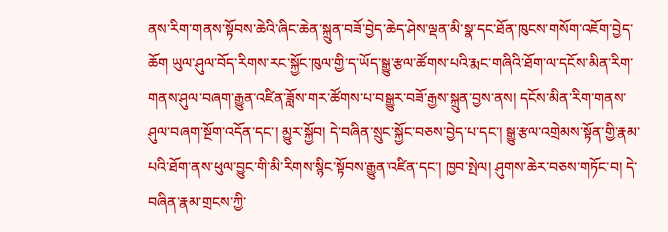ནས་རིག་གནས་སྟོབས་ཆེའི་ཞིང་ཆེན་སྐྲུན་བཟོ་བྱེད་ཆེད་ཤེས་ལྡན་མི་སྣ་དང་ཐོན་ཁུངས་གསོག་འཇོག་བྱེད་ཆོག ཡུལ་ཤུལ་བོད་རིགས་རང་སྐྱོང་ཁུལ་གྱི་ད་ཡོད་སྒྱུ་རྩལ་ཚོགས་པའི་རྨང་གཞིའི་ཐོག་ལ་དངོས་མིན་རིག་གནས་ཤུལ་བཞག་རྒྱུན་འཛིན་ཟློས་གར་ཚོགས་པ་བསྒྱུར་བཟོ་རྒྱས་སྐྲུན་བྱས་ནས། དངོས་མིན་རིག་གནས་ཤུལ་བཞག་སྔོག་འདོན་དང་། མྱུར་སྐྱོབ། དེ་བཞིན་སྲུང་སྐྱོང་བཅས་བྱེད་པ་དང་། སྒྱུ་རྩལ་འགྲེམས་སྟོན་གྱི་རྣམ་པའི་ཐོག་ནས་ཕུལ་བྱུང་གི་མི་རིགས་སྙིང་སྟོབས་རྒྱུན་འཛིན་དང་། ཁྱབ་སྤེལ། ཤུགས་ཆེར་བཅས་གཏོང་བ། དེ་བཞིན་རྣམ་གྲངས་ཀྱི་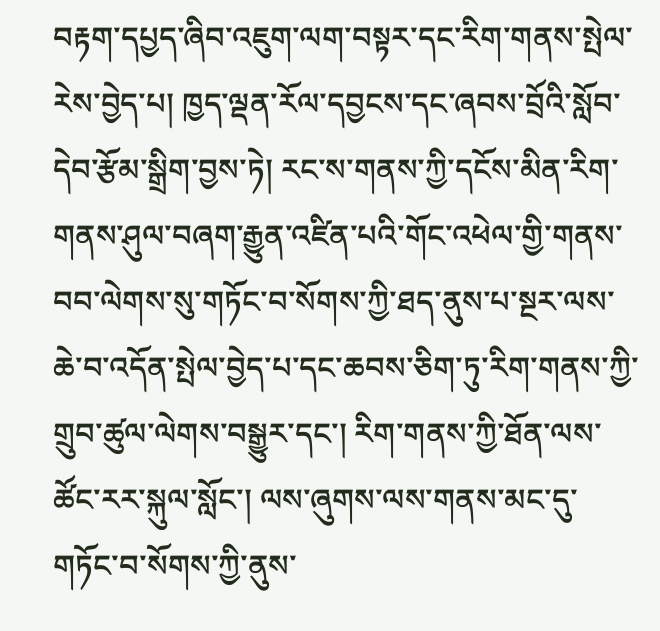བརྟག་དཔྱད་ཞིབ་འཇུག་ལག་བསྟར་དང་རིག་གནས་སྤེལ་རེས་བྱེད་པ། ཁྱད་ལྡན་རོལ་དབྱངས་དང་ཞབས་བྲོའི་སློབ་དེབ་རྩོམ་སྒྲིག་བྱས་ཏེ། རང་ས་གནས་ཀྱི་དངོས་མིན་རིག་གནས་ཤུལ་བཞག་རྒྱུན་འཛིན་པའི་གོང་འཕེལ་གྱི་གནས་བབ་ལེགས་སུ་གཏོང་བ་སོགས་ཀྱི་ཐད་ནུས་པ་སྔར་ལས་ཆེ་བ་འདོན་སྤེལ་བྱེད་པ་དང་ཆབས་ཅིག་ཏུ་རིག་གནས་ཀྱི་གྲུབ་ཚུལ་ལེགས་བསྒྱུར་དང་། རིག་གནས་ཀྱི་ཐོན་ལས་ཚོང་རར་སྐུལ་སློང་། ལས་ཞུགས་ལས་གནས་མང་དུ་གཏོང་བ་སོགས་ཀྱི་ནུས་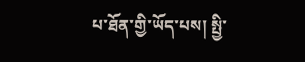པ་ཐོན་གྱི་ཡོད་པས། སྤྱི་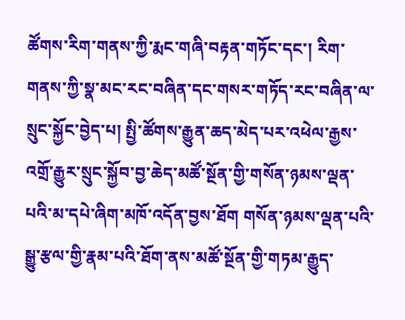ཚོགས་རིག་གནས་ཀྱི་རྨང་གཞི་བརྟན་གཏོང་དང་། རིག་གནས་ཀྱི་སྣ་མང་རང་བཞིན་དང་གསར་གཏོད་རང་བཞིན་ལ་སྲུང་སྐྱོང་བྱེད་པ། སྤྱི་ཚོགས་རྒྱུན་ཆད་མེད་པར་འཕེལ་རྒྱས་འགྲོ་རྒྱུར་སྲུང་སྐྱོབ་བྱ་ཆེད་མཚོ་སྔོན་གྱི་གསོན་ཉམས་ལྡན་པའི་མ་དཔེ་ཞིག་མཁོ་འདོན་བྱས་ཐོག གསོན་ཉམས་ལྡན་པའི་སྒྱུ་རྩལ་གྱི་རྣམ་པའི་ཐོག་ནས་མཚོ་སྔོན་གྱི་གཏམ་རྒྱུད་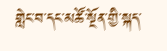གླེང་བ་དང་མཚོ་སྔོན་གྱི་སྐད་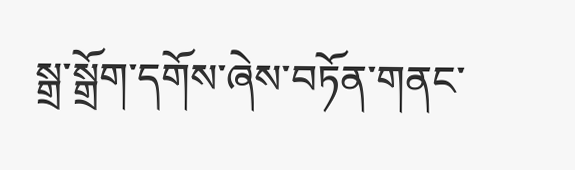སྒྲ་སྒྲོག་དགོས་ཞེས་བཏོན་གནང་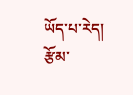ཡོད་པ་རེད།
རྩོམ་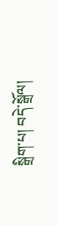སྒྲིག་པ། བདེ་སྒྲོལ།